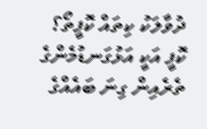ދުވާލަކު ކިތައް ކޮފީތޯ؟
ކޮފީ އަކީ އަޅުގަނޑުމެންގެ ތެރެއިން ގިނަ ބައެއްގެ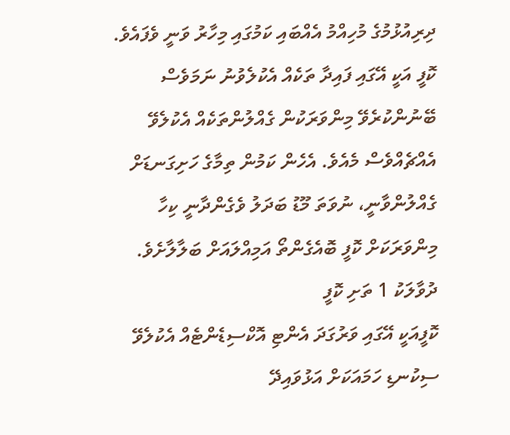ދިރިއުޅުމުގެ މުހިއްމު އެއްބައި ކަމުގައި މިހާރު ވަނީ ވެފައެވެ. ކޮފީ އަކީ އޭގައި ފައިދާ ތަކެއް އެކުލެވުނު ނަމަވެސް ބޭނުންކުރެވޭ މިންވަރަކުން ގެއްލުންތަކެއް އެކުލެވޭ އެއްޗެއްވެސް މެއެވެ. އެހެން ކަމުން ތިމާގެ ހަށިގަނޑަށް ގެއްލުންވާނީ، ނުވަތަ މޫޑު ބަދަލު ވެގެންދާނީ ކިހާ މިންވަރަކަށް ކޮފީ ބޮއެގެންތޯ އަމިއްލައަށް ބަލާލާށެވެ.
ދުވާލަކު 1 ތަށި ކޮފީ
ކޮފީއަކީ އޭގައި ވަރުގަދަ އެންޓި އޮކްސިޑެންޓެއް އެކުލެވޭ ސިކުނޑި ހަމައަކަށް އަޅުވައިދޭ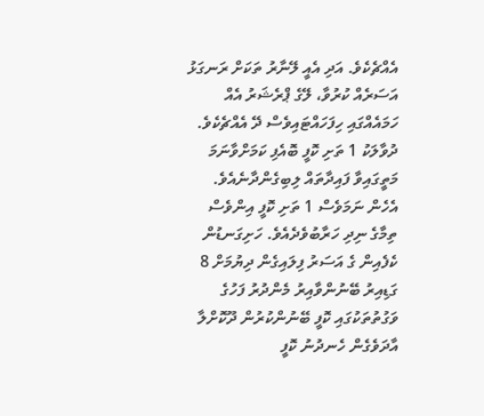އެއްޗެކެވެ. އަދި އެއީ ލޭނާރު ތަކަށް ރަނގަޅު އަސަރެއް ކުރުވާ، ލޭގެ ޕްރެޝަރު އެއް ހަމައެއްގައި ހިފަހައްޓައިވެސް ދޭ އެއްޗެކެވެ. ދުވާލަކު 1 ތަށި ކޮފީ ބޮއެފި ކަމަށްވާނަމަ މަތީގައިވާ ފައިދާތައް ލިބިގެންދާނެއެވެ. އެހެން ނަމަވެސް 1 ތަށި ކޮފީ އިންވެސް ތިމާގެ ނިދި ހަރާބުވެދެއެވެ. ހަށިގަނޑުން ކެފެއިން ގެ އަސަރު ފިލައިގެން ދިޔުމަށް 8 ގަޑިއިރު ބޭނުންވާއިރު މެންދުރު ފަހުގެ ވަގުތުތަކުގައި ކޮފީ ބޭނުންކުރުން ދޫކޮށްލާ އާދަވެގެން ހެނދުނު ކޮފީ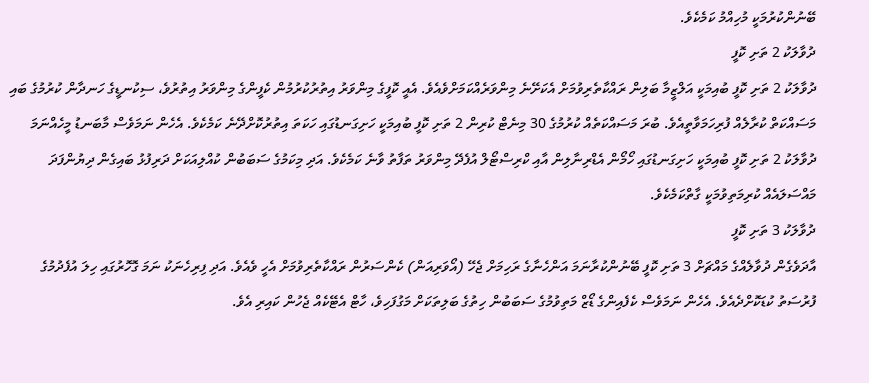ބޭނުންކުރުމަކީ މުހިއްމު ކަމެކެވެ.
ދުވާލަކު 2 ތަށި ކޮފީ
ދުވާލަކު 2 ތަށި ކޮފީ ބުއިމަކީ އަލްޒީމާ ބަލިން ރައްކާތެރިވުމަށް އެކަށޭނެ މިންވަރެއްކަމަށްވެއެވެ. އެއީ ކޮފީގެ މިންވަރު އިތުރުކުރުމުން ކެފީންގެ މިންވަރު އިތުރުވެ، ސިކުނޑީގެ ހަނދާން ކުރުމުގެ ބައި މަސައްކަތް ކުރާލެއް ފުރިހަމަވާތީއެވެ. ބުރަ މަސައްކަތެއް ކުރުމުގެ 30 މިނެޓް ކުރިން 2 ތަށި ކޮފީ ބުއިމަކީ ހަށިގަނޑުގައި ހަކަތަ އިތުރުކޮށްދޭނެ ކަމެކެވެ. އެހެން ނަމަވެސް މާބަނޑު މީހެއްނަމަ ދުވާލަކު 2 ތަށި ކޮފީ ބުއިމަކީ ހަށިގަނޑުގައި ހޯމޯން އެޑްރިނާލިން އާއި ކްރިސްޓޯލް އުފެދޭ މިންވަރު ތަފާތު ވާނެ ކަމެކެވެ. އަދި މިކަމުގެ ސަބަބުން ކުއްލިއަކަށް ދަރިފުޅު ބައިގެން ދިޔުންފަދަ މައްސަލައެއް ކުރިމަތިވުމަކީ ގާތްކަމެކެވެ.
ދުވާލަކު 3 ތަށި ކޮފީ
އާދަވެގެން ދުވާލެއްގެ މައްޗަށް 3 ތަށި ކޮފީ ބޭނުންކުރާނަމަ އަންހެނާގެ ރަހިމަށް ޖެހޭ (އޯވަރިއަން) ކެންސަރުން ރައްކާތެރިވުމަށް އެހީ ވެއެވެ. އަދި ފިރިހެނަކު ނަމަ ގޮހޮރުގައި ހިލަ އުފެދުމުގެ ފުރުސަތު ކުޑަކޮށްދެއެވެ. އެހެން ނަމަވެސް ކެފެއިންގެ ޑޯޒް މަތިވުމުގެ ސަބަބުން ހިތުގެ ބަލިތަކަށް މަގުފަހިވެ، ހާޓް އެޓޭކެއް ޖެހުން ކައިރި އެވެ.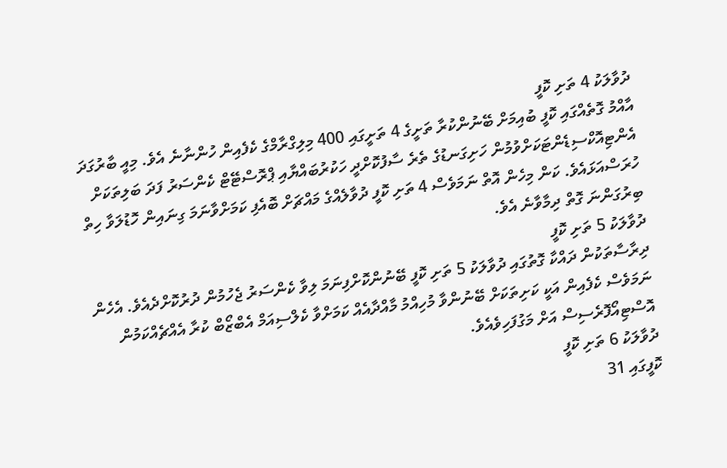ދުވާލަކު 4 ތަށި ކޮފީ
އާއްމު ގޮތެއްގައި ކޮފީ ބުއިމަށް ބޭނުންކުރާ ތަށީގެ 4 ތަށީގައި 400 މިލިގްރާމްގެ ކެފެއިން ހުންނާނެ އެވެ. މިއީ ބާރުގަދަ އެންޓިއޮކްސިޑެންޓަކަށްވުމުން ހަށިގަނޑުގެ ތެރެ ސާފުކޮށްދީ ހަކުރުބައްޔާއި ޕްރޮސްޓޭޓް ކެންސަރު ފަދަ ބަލިތަކަށް ހުރަސްއަޅައެވެ. ކަން މިހެން އޮތް ނަމަވެސް 4 ތަށި ކޮފީ ދުވާލެއްގެ މައްޗަށް ބޮއެފި ކަމަށްވާނަމަ ގިނައިން ހޮޑުލަވާ ހިތް ބިރުގަންނަ ގޮތް ދިމާވާނެ އެވެ.
ދުވާލަކު 5 ތަށި ކޮފީ
ދިރާސާތަކުން ދައްކާ ގޮތުގައި ދުވާލަކު 5 ތަށި ކޮފީ ބޭނުންކޮށްފިނަމަ ލިވާ ކެންސަރު ޖެހުމުން ދުރުކޮށްދެއެވެ. އެހެން ނަމަވެސް ކެފެއިން އަކީ ކަށިތަކަށް ބޭނުންވާ މުހިއްމު މާއްދާއެއް ކަމަށްވާ ކެލްސިއަމް އެބްޒޯބް ކުރާ އެއްޗެއްކަމުން އޮސްޓިއޯފޮރެސިސް އަށް މަގުފަހިވެއެވެ.
ދުވާލަކު 6 ތަށި ކޮފީ
ކޮފީގައި 31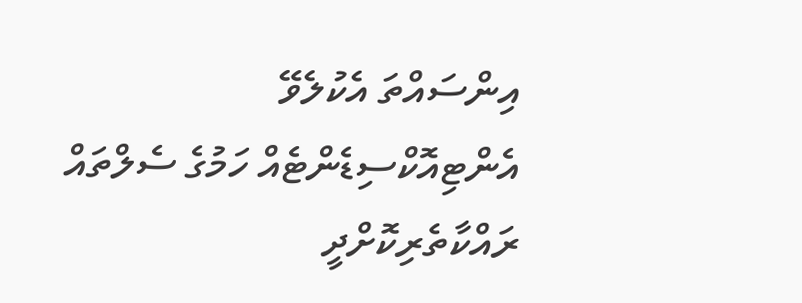އިންސައްތަ އެކުލެވޭ އެންޓިއޮކްސިޑެންޓެއް ހަމުގެ ސެލްތައް ރައްކާތެރިކޮށްދީ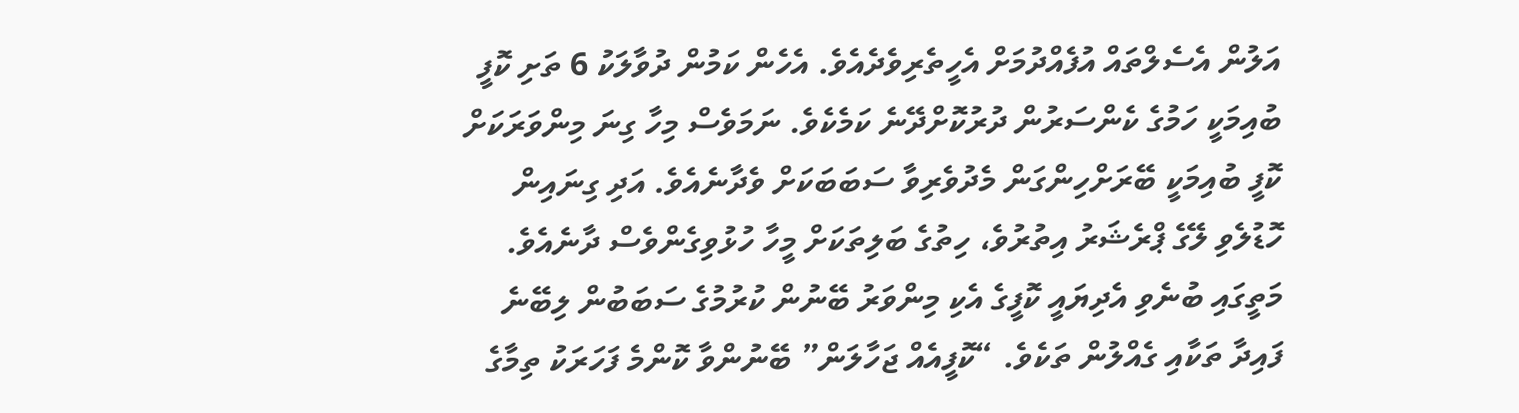އަލުން އެސެލްތައް އުފެއްދުމަށް އެހީތެރިވެދެއެވެ. އެހެން ކަމުން ދުވާލަކު 6 ތަށި ކޮފީ ބުއިމަކީ ހަމުގެ ކެންސަރުން ދުރުކޮށްދޭނެ ކަމެކެވެ. ނަމަވެސް މިހާ ގިނަ މިންވަރަކަށް ކޮފީ ބުއިމަކީ ބޭރަށްހިންގަން މެދުވެރިވާ ސަބަބަކަށް ވެދާނެއެވެ. އަދި ގިނައިން ހޮޑުލެވި ލޭގެ ޕްރެޝަރު އިތުރުވެ، ހިތުގެ ބަލިތަކަށް މީހާ ހުޅުވިގެންވެސް ދާނެއެވެ.
މަތީގައި ބުނެވި އެދިޔައީ ކޮފީގެ އެކި މިންވަރު ބޭނުން ކުރުމުގެ ސަބަބުން ލިބޭނެ ފައިދާ ތަކާއި ގެއްލުން ތަކެވެ. “ކޮފީއެއް ޖަހާލަން” ބޭނުންވާ ކޮންމެ ފަހަރަކު ތިމާގެ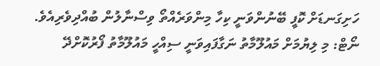ހަށިގަނޑަށް ކޮފީ ބޭނުންވަނީ ކިހާ މިންވަރެއްތޯ ވިސްނާލުން ބުއްދިވެރިއެވެ.
ނޯޓް: މި ލިޔުމަށް މައުލޫމާތު ނަގާފައިވަނީ ސިއްހީ މައުލޫމާތު ފޯރުކޮށްދޭ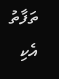ތަފާތު އެކި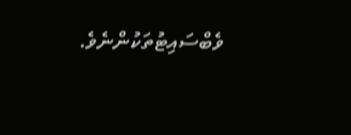ވެބްސައިޓުތަކުންނެވެ.